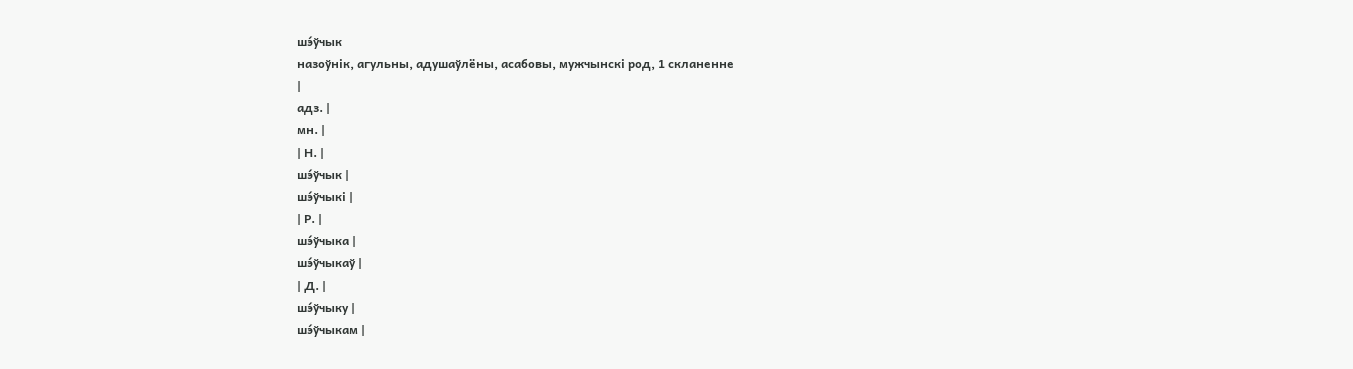шэ́ўчык
назоўнік, агульны, адушаўлёны, асабовы, мужчынскі род, 1 скланенне
|
адз. |
мн. |
| Н. |
шэ́ўчык |
шэ́ўчыкі |
| Р. |
шэ́ўчыка |
шэ́ўчыкаў |
| Д. |
шэ́ўчыку |
шэ́ўчыкам |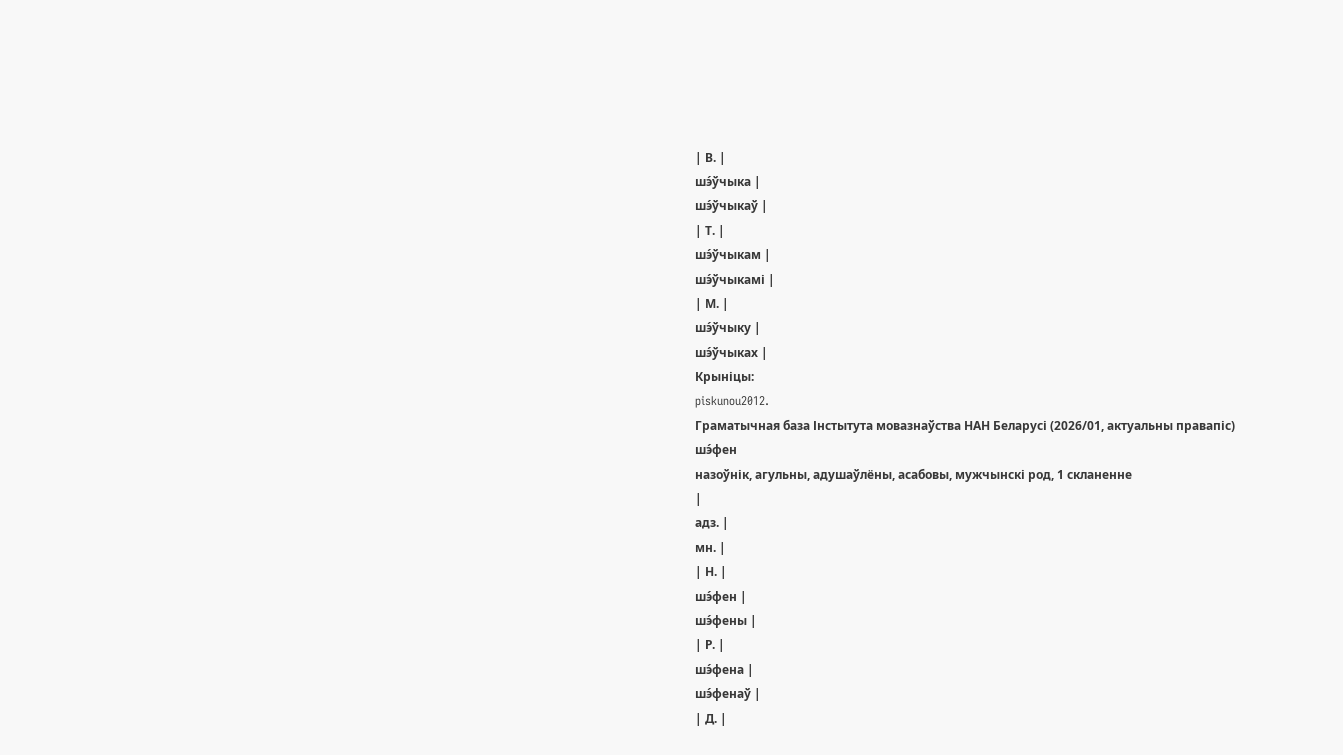| В. |
шэ́ўчыка |
шэ́ўчыкаў |
| Т. |
шэ́ўчыкам |
шэ́ўчыкамі |
| М. |
шэ́ўчыку |
шэ́ўчыках |
Крыніцы:
piskunou2012.
Граматычная база Інстытута мовазнаўства НАН Беларусі (2026/01, актуальны правапіс)
шэ́фен
назоўнік, агульны, адушаўлёны, асабовы, мужчынскі род, 1 скланенне
|
адз. |
мн. |
| Н. |
шэ́фен |
шэ́фены |
| Р. |
шэ́фена |
шэ́фенаў |
| Д. |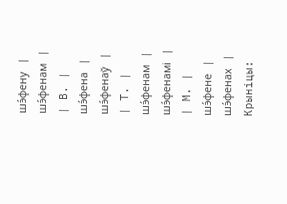шэ́фену |
шэ́фенам |
| В. |
шэ́фена |
шэ́фенаў |
| Т. |
шэ́фенам |
шэ́фенамі |
| М. |
шэ́фене |
шэ́фенах |
Крыніцы: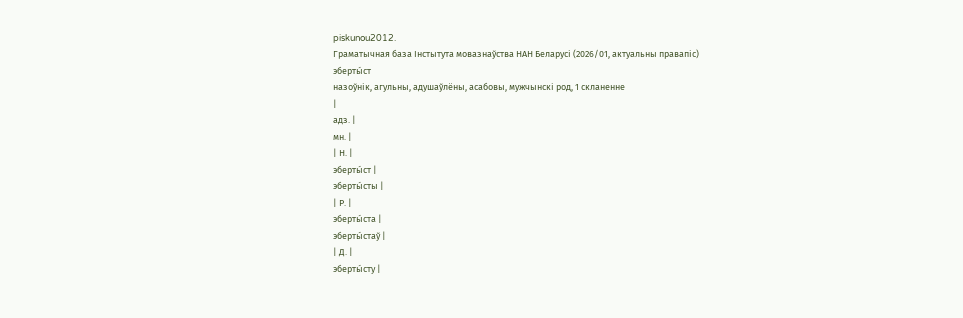piskunou2012.
Граматычная база Інстытута мовазнаўства НАН Беларусі (2026/01, актуальны правапіс)
эберты́ст
назоўнік, агульны, адушаўлёны, асабовы, мужчынскі род, 1 скланенне
|
адз. |
мн. |
| Н. |
эберты́ст |
эберты́сты |
| Р. |
эберты́ста |
эберты́стаў |
| Д. |
эберты́сту |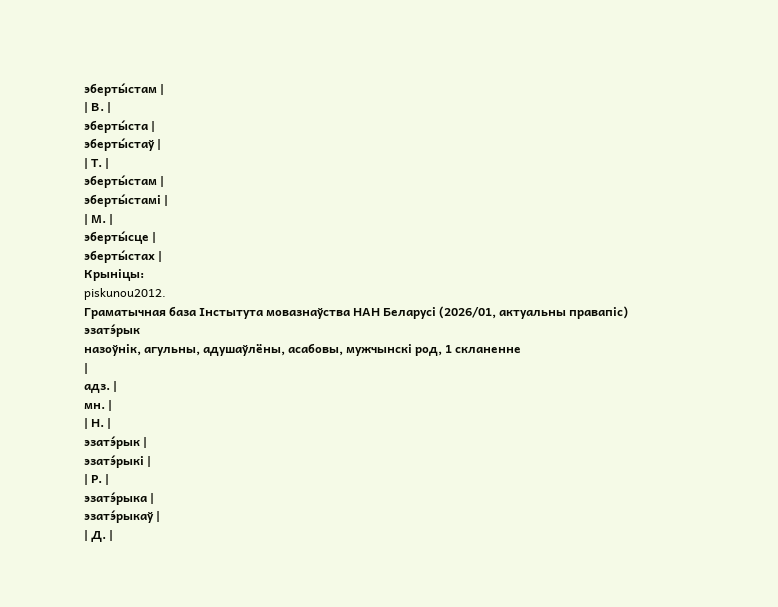эберты́стам |
| В. |
эберты́ста |
эберты́стаў |
| Т. |
эберты́стам |
эберты́стамі |
| М. |
эберты́сце |
эберты́стах |
Крыніцы:
piskunou2012.
Граматычная база Інстытута мовазнаўства НАН Беларусі (2026/01, актуальны правапіс)
эзатэ́рык
назоўнік, агульны, адушаўлёны, асабовы, мужчынскі род, 1 скланенне
|
адз. |
мн. |
| Н. |
эзатэ́рык |
эзатэ́рыкі |
| Р. |
эзатэ́рыка |
эзатэ́рыкаў |
| Д. |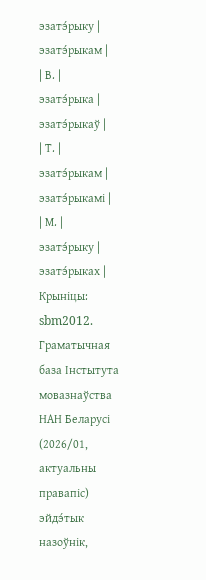эзатэ́рыку |
эзатэ́рыкам |
| В. |
эзатэ́рыка |
эзатэ́рыкаў |
| Т. |
эзатэ́рыкам |
эзатэ́рыкамі |
| М. |
эзатэ́рыку |
эзатэ́рыках |
Крыніцы:
sbm2012.
Граматычная база Інстытута мовазнаўства НАН Беларусі (2026/01, актуальны правапіс)
эйдэ́тык
назоўнік,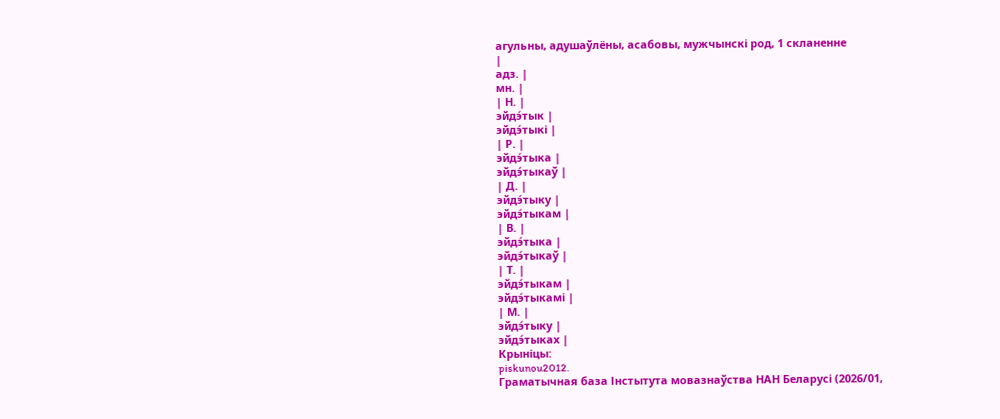агульны, адушаўлёны, асабовы, мужчынскі род, 1 скланенне
|
адз. |
мн. |
| Н. |
эйдэ́тык |
эйдэ́тыкі |
| Р. |
эйдэ́тыка |
эйдэ́тыкаў |
| Д. |
эйдэ́тыку |
эйдэ́тыкам |
| В. |
эйдэ́тыка |
эйдэ́тыкаў |
| Т. |
эйдэ́тыкам |
эйдэ́тыкамі |
| М. |
эйдэ́тыку |
эйдэ́тыках |
Крыніцы:
piskunou2012.
Граматычная база Інстытута мовазнаўства НАН Беларусі (2026/01,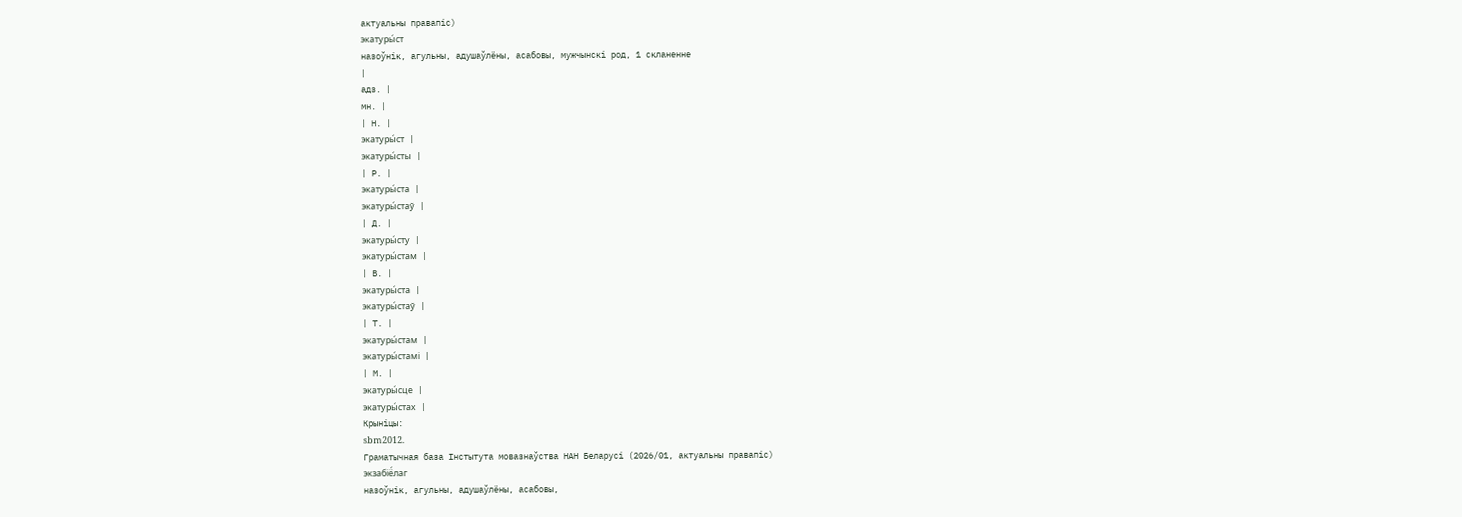актуальны правапіс)
экатуры́ст
назоўнік, агульны, адушаўлёны, асабовы, мужчынскі род, 1 скланенне
|
адз. |
мн. |
| Н. |
экатуры́ст |
экатуры́сты |
| Р. |
экатуры́ста |
экатуры́стаў |
| Д. |
экатуры́сту |
экатуры́стам |
| В. |
экатуры́ста |
экатуры́стаў |
| Т. |
экатуры́стам |
экатуры́стамі |
| М. |
экатуры́сце |
экатуры́стах |
Крыніцы:
sbm2012.
Граматычная база Інстытута мовазнаўства НАН Беларусі (2026/01, актуальны правапіс)
экзабіё́лаг
назоўнік, агульны, адушаўлёны, асабовы,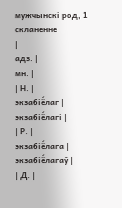мужчынскі род, 1 скланенне
|
адз. |
мн. |
| Н. |
экзабіё́лаг |
экзабіё́лагі |
| Р. |
экзабіё́лага |
экзабіё́лагаў |
| Д. |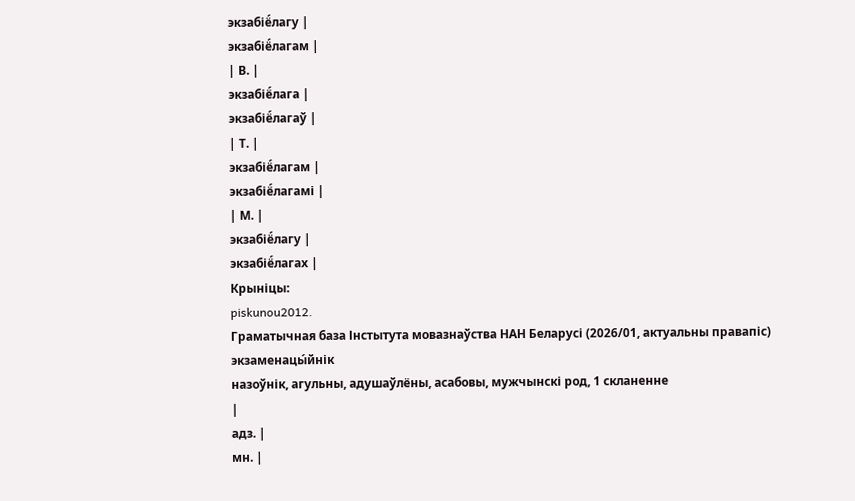экзабіё́лагу |
экзабіё́лагам |
| В. |
экзабіё́лага |
экзабіё́лагаў |
| Т. |
экзабіё́лагам |
экзабіё́лагамі |
| М. |
экзабіё́лагу |
экзабіё́лагах |
Крыніцы:
piskunou2012.
Граматычная база Інстытута мовазнаўства НАН Беларусі (2026/01, актуальны правапіс)
экзаменацы́йнік
назоўнік, агульны, адушаўлёны, асабовы, мужчынскі род, 1 скланенне
|
адз. |
мн. |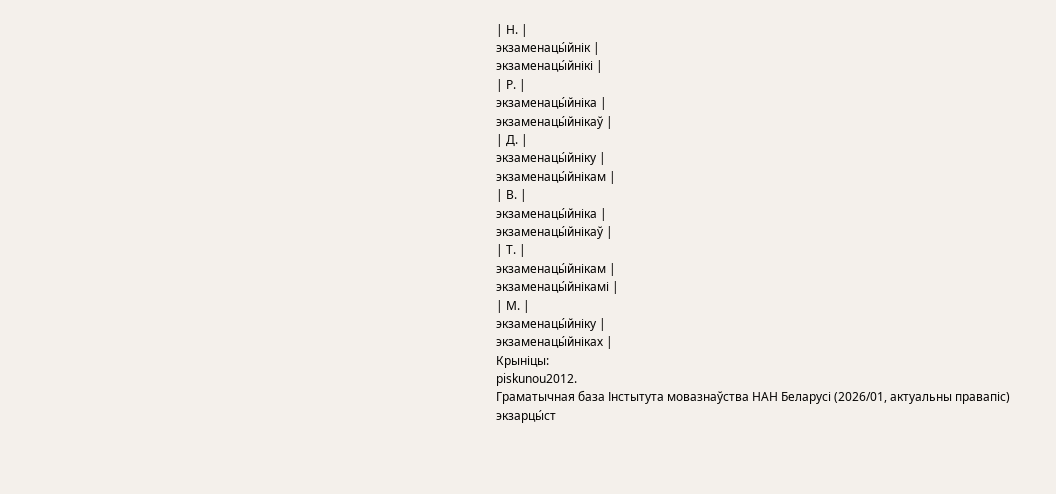| Н. |
экзаменацы́йнік |
экзаменацы́йнікі |
| Р. |
экзаменацы́йніка |
экзаменацы́йнікаў |
| Д. |
экзаменацы́йніку |
экзаменацы́йнікам |
| В. |
экзаменацы́йніка |
экзаменацы́йнікаў |
| Т. |
экзаменацы́йнікам |
экзаменацы́йнікамі |
| М. |
экзаменацы́йніку |
экзаменацы́йніках |
Крыніцы:
piskunou2012.
Граматычная база Інстытута мовазнаўства НАН Беларусі (2026/01, актуальны правапіс)
экзарцы́ст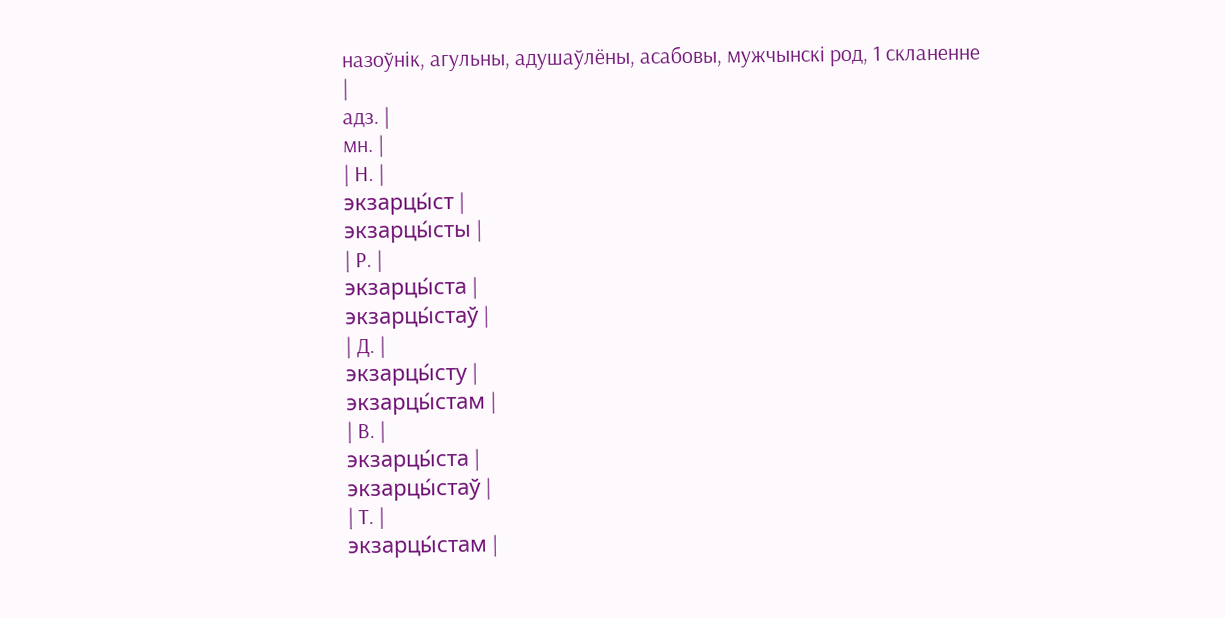назоўнік, агульны, адушаўлёны, асабовы, мужчынскі род, 1 скланенне
|
адз. |
мн. |
| Н. |
экзарцы́ст |
экзарцы́сты |
| Р. |
экзарцы́ста |
экзарцы́стаў |
| Д. |
экзарцы́сту |
экзарцы́стам |
| В. |
экзарцы́ста |
экзарцы́стаў |
| Т. |
экзарцы́стам |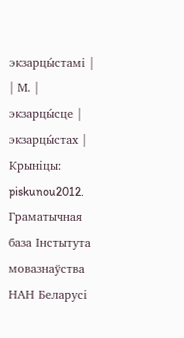экзарцы́стамі |
| М. |
экзарцы́сце |
экзарцы́стах |
Крыніцы:
piskunou2012.
Граматычная база Інстытута мовазнаўства НАН Беларусі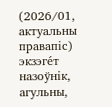(2026/01, актуальны правапіс)
экзэге́т
назоўнік, агульны,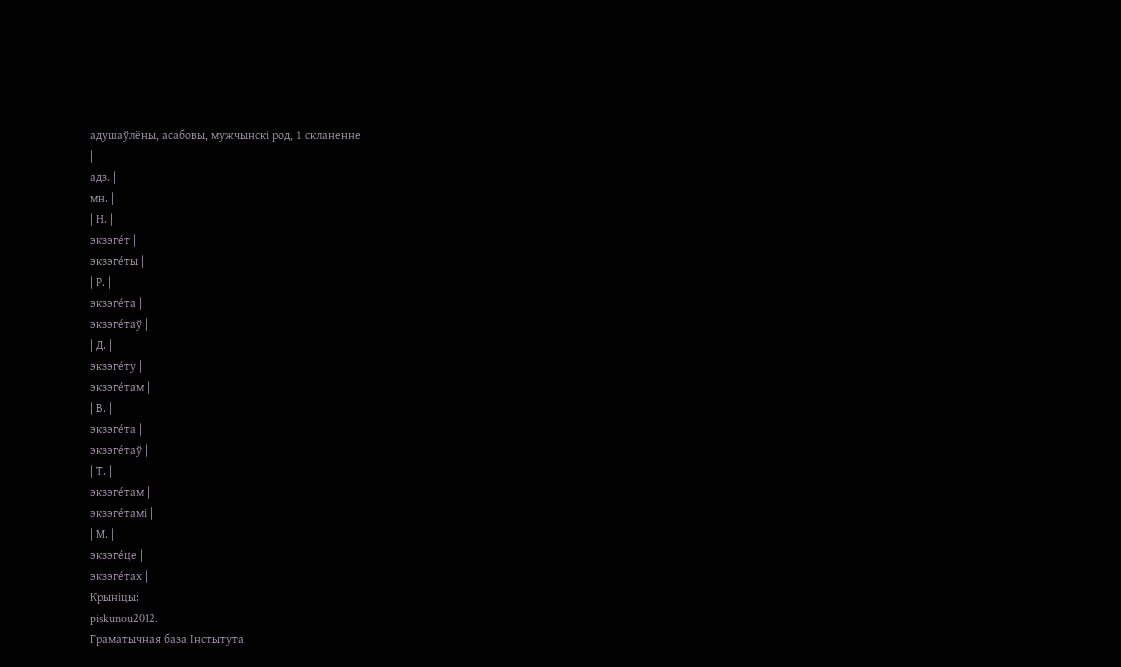адушаўлёны, асабовы, мужчынскі род, 1 скланенне
|
адз. |
мн. |
| Н. |
экзэге́т |
экзэге́ты |
| Р. |
экзэге́та |
экзэге́таў |
| Д. |
экзэге́ту |
экзэге́там |
| В. |
экзэге́та |
экзэге́таў |
| Т. |
экзэге́там |
экзэге́тамі |
| М. |
экзэге́це |
экзэге́тах |
Крыніцы:
piskunou2012.
Граматычная база Інстытута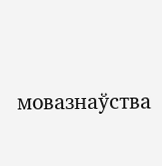мовазнаўства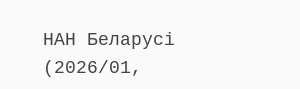НАН Беларусі (2026/01,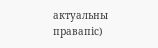актуальны правапіс)